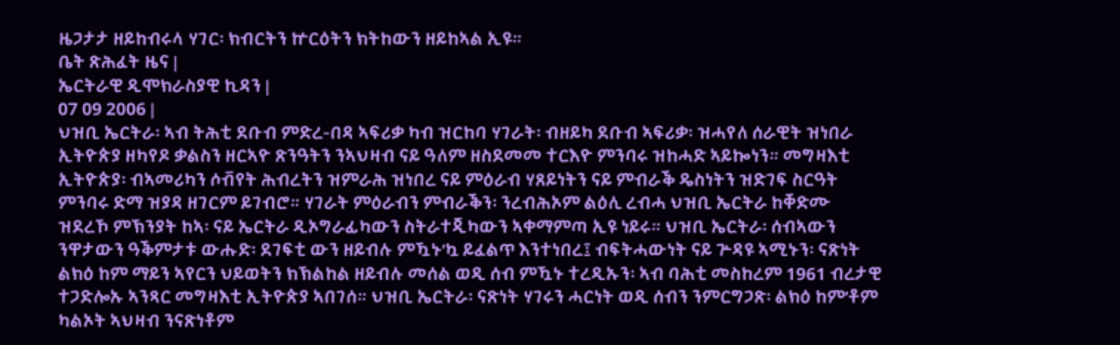ዜጋታታ ዘይከብሩላ ሃገር፡ ክብርትን ኵርዕትን ክትከውን ዘይከኣል ኢዩ።
ቤት ጽሕፈት ዜና |
ኤርትራዊ ዲሞክራስያዊ ኪዳን |
07 09 2006 |
ህዝቢ ኤርትራ፡ ኣብ ትሕቲ ደቡብ ምድረ-በዳ ኣፍሪቃ ካብ ዝርከባ ሃገራት፡ ብዘይካ ደቡብ ኣፍሪቃ፡ ዝሓየለ ሰራዊት ዝነበራ ኢትዮጵያ ዘካየዶ ቃልስን ዘርኣዮ ጽንዓትን ንኣህዛብ ናይ ዓለም ዘስደመመ ተርእዮ ምንባሩ ዝከሓድ ኣይኰነን። መግዛእቲ ኢትዮጵያ፡ ብኣመሪካን ሶቭየት ሕብረትን ዝምራሕ ዝነበረ ናይ ምዕራብ ሃጸይነትን ናይ ምብራቕ ዴስነትን ዝድገፍ ስርዓት ምንባሩ ድማ ዝያዳ ዘገርም ይገብሮ። ሃገራት ምዕራብን ምብራቕን፡ ንረብሕኦም ልዕሊ ረብሓ ህዝቢ ኤርትራ ከቐድሙ ዝደረኾ ምኽንያት ከኣ፡ ናይ ኤርትራ ዲኦግራፊካውን ስትራተጂካውን ኣቀማምጣ ኢዩ ነይሩ። ህዝቢ ኤርትራ፡ ሰብኣውን ንዋታውን ዓቕምታቱ ውሑድ፡ ደገፍቲ ውን ዘይብሉ ምዃኑ’ኳ ይፈልጥ እንተነበረ፤ ብፍትሓውነት ናይ ጕዳዩ ኣሚኑን፡ ናጽነት ልክዕ ከም ማይን ኣየርን ህይወትን ክኽልከል ዘይብሉ መሰል ወዲ ሰብ ምዃኑ ተረዲኡን፡ ኣብ ባሕቲ መስከረም 1961 ብረታዊ ተጋድሎኡ ኣንጻር መግዛእቲ ኢትዮጵያ ኣበገሰ። ህዝቢ ኤርትራ፡ ናጽነት ሃገሩን ሓርነት ወዲ ሰብን ንምርግጋጽ፡ ልክዕ ከም’ቶም ካልኦት ኣህዛብ ንናጽነቶም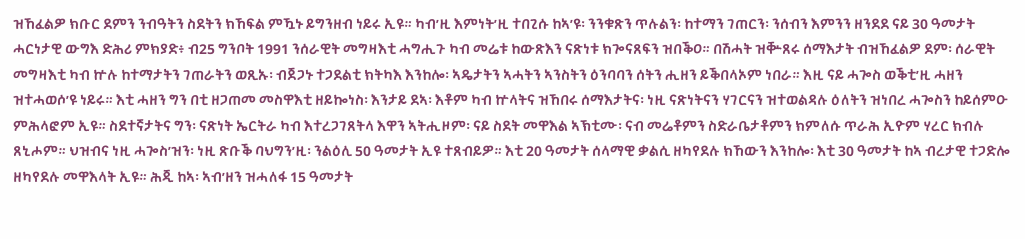ዝኸፈልዎ ክቡር ደምን ንብዓትን ስደትን ክኸፍል ምዃኑ ይግንዘብ ነይሩ ኢዩ። ካብ’ዚ እምነት’ዚ ተበጊሱ ከኣ’ዩ፡ ንንቁጽን ጥሉልን፡ ከተማን ገጠርን፡ ንሰብን እምንን ዘንደደ ናይ 30 ዓመታት ሓርነታዊ ውግእ ድሕሪ ምክያድ፥ ብ25 ግንቦት 1991 ንሰራዊት መግዛእቲ ሓግሒጉ ካብ መሬቱ ከውጽእን ናጽነቱ ክጐናጸፍን ዝበቕዐ። በሽሓት ዝቝጸሩ ሰማእታት ብዝኸፈልዎ ደም፡ ሰራዊት መግዛእቲ ካብ ኵሉ ከተማታትን ገጠራትን ወጺኡ፡ ብጀጋኑ ተጋደልቲ ክትካእ እንከሎ፡ ኣዴታትን ኣሓትን ኣንስትን ዕንባባን ሰትን ሒዘን ይቕበላኦም ነበራ። እዚ ናይ ሓጐስ ወቕቲ’ዚ ሓዘን ዝተሓወሶ’ዩ ነይሩ። እቲ ሓዘን ግን በቲ ዘጋጠመ መስዋእቲ ዘይኰነስ፡ እንታይ ደኣ፡ እቶም ካብ ኵላትና ዝኸበሩ ሰማእታትና፡ ነዚ ናጽነትናን ሃገርናን ዝተወልዳሉ ዕለትን ዝነበረ ሓጐስን ከይሰምዑ ምሕላፎም ኢዩ። ስደተኛታትና ግን፡ ናጽነት ኤርትራ ካብ እተረጋገጸትላ እዋን ኣትሒዞም፡ ናይ ስደት መዋእል ኣኽቲሙ፡ ናብ መሬቶምን ስድራቤታቶምን ክምለሱ ጥራሕ ኢዮም ሃረር ክብሉ ጸኒሖም። ህዝብና ነዚ ሓጐስ’ዝን፡ ነዚ ጽቡቕ ባህግን’ዚ፡ ንልዕሊ 50 ዓመታት ኢዩ ተጸብይዎ። እቲ 20 ዓመታት ሰላማዊ ቃልሲ ዘካየደሉ ክኸውን እንከሎ፡ እቲ 30 ዓመታት ከኣ ብረታዊ ተጋድሎ ዘካየደሉ መዋእላት ኢዩ። ሕጂ ከኣ፡ ኣብ’ዘን ዝሓለፋ 15 ዓመታት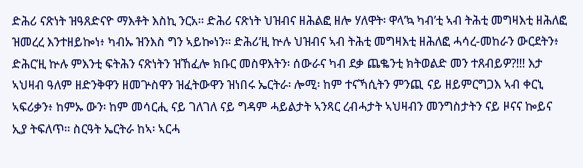ድሕሪ ናጽነት ዝዓጸድናዮ ማእቶት እስኪ ንርአ። ድሕሪ ናጽነት ህዝብና ዘሕልፎ ዘሎ ሃለዋት፡ ዋላ’ኳ ካብ’ቲ ኣብ ትሕቲ መግዛእቲ ዘሕለፎ ዝመረረ እንተዘይኰነ፥ ካብኡ ዝንእስ ግን ኣይኰነን። ድሕሪ’ዚ ኵሉ ህዝብና ኣብ ትሕቲ መግዛእቲ ዘሕለፎ ሓሳረ-መከራን ውርደትን፥ ድሕር’ዚ ኵሉ ምእንቲ ፍትሕን ናጽነትን ዝኸፈሎ ክቡር መስዋእትን፡ ሰውራና ካብ ደቃ ጨቈንቲ ክትወልድ መን ተጸብይዎ?!!! እታ ኣህዛብ ዓለም ዘድንቅዋን ዘመጕስዋን ዝፈትውዋን ዝነበሩ ኤርትራ፡ ሎሚ፡ ከም ተናኻሲትን ምንጪ ናይ ዘይምርግጋእ ኣብ ቀርኒ ኣፍሪቃን፥ ከምኡ ውን፡ ከም መሳርሒ ናይ ገለገለ ናይ ግዳም ሓይልታት ኣንጻር ረብሓታት ኣህዛብን መንግስታትን ናይ ዞናና ኰይና ኢያ ትፍለጥ። ስርዓት ኤርትራ ከኣ፡ ኣርሓ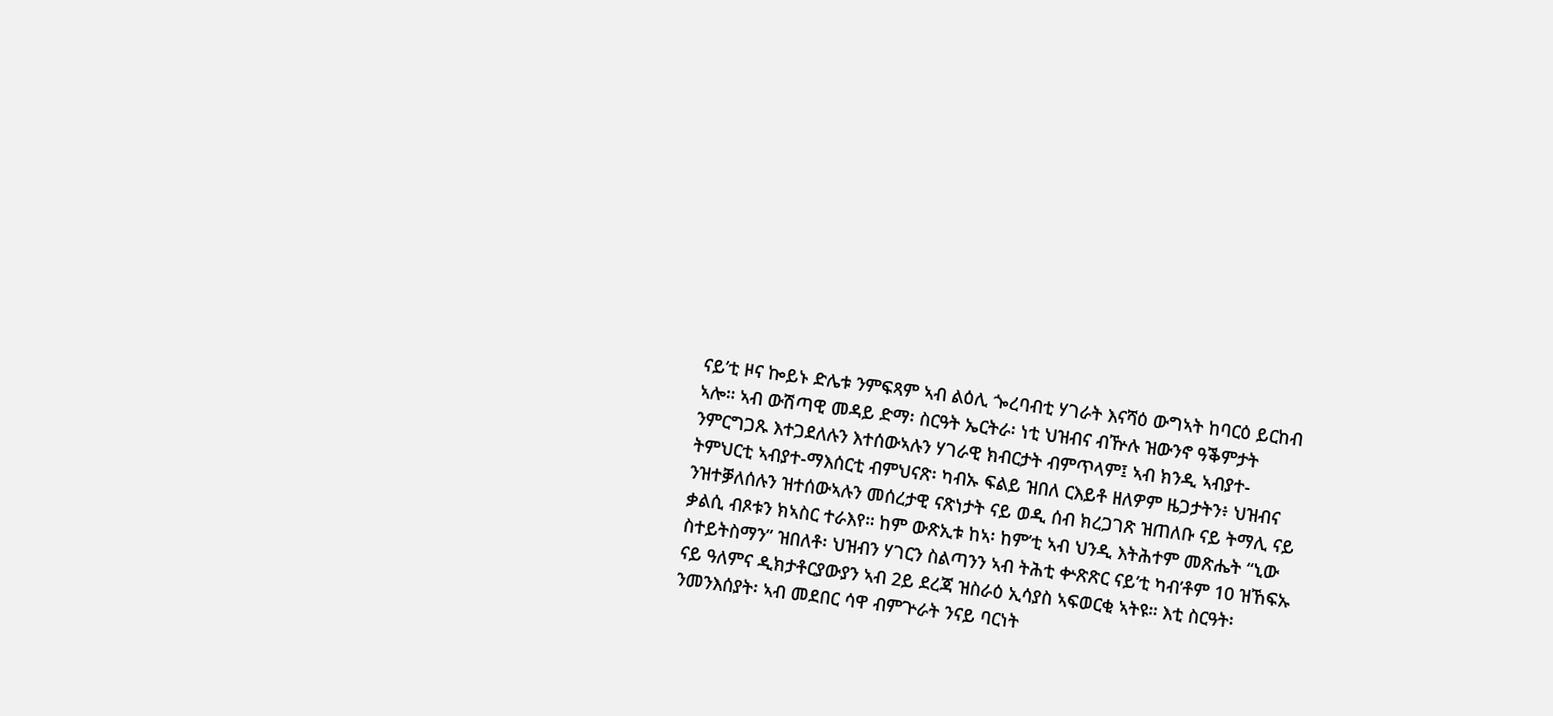ናይ’ቲ ዞና ኰይኑ ድሌቱ ንምፍጻም ኣብ ልዕሊ ጐረባብቲ ሃገራት እናሻዕ ውግኣት ከባርዕ ይርከብ ኣሎ። ኣብ ውሽጣዊ መዳይ ድማ፡ ስርዓት ኤርትራ፡ ነቲ ህዝብና ብዅሉ ዝውንኖ ዓቕምታት ንምርግጋጹ እተጋደለሉን እተሰውኣሉን ሃገራዊ ክብርታት ብምጥላም፤ ኣብ ክንዲ ኣብያተ-ትምህርቲ ኣብያተ-ማእሰርቲ ብምህናጽ፡ ካብኡ ፍልይ ዝበለ ርእይቶ ዘለዎም ዜጋታትን፥ ህዝብና ንዝተቓለሰሉን ዝተሰውኣሉን መሰረታዊ ናጽነታት ናይ ወዲ ሰብ ክረጋገጽ ዝጠለቡ ናይ ትማሊ ናይ ቃልሲ ብጾቱን ክኣስር ተራእየ። ከም ውጽኢቱ ከኣ፡ ከም’ቲ ኣብ ህንዲ እትሕተም መጽሔት “ኒው ስተይትስማን” ዝበለቶ፡ ህዝብን ሃገርን ስልጣንን ኣብ ትሕቲ ቍጽጽር ናይ’ቲ ካብ’ቶም 10 ዝኸፍኡ ናይ ዓለምና ዲክታቶርያውያን ኣብ 2ይ ደረጃ ዝስራዕ ኢሳያስ ኣፍወርቂ ኣትዩ። እቲ ስርዓት፡ ንመንእሰያት፡ ኣብ መደበር ሳዋ ብምጕራት ንናይ ባርነት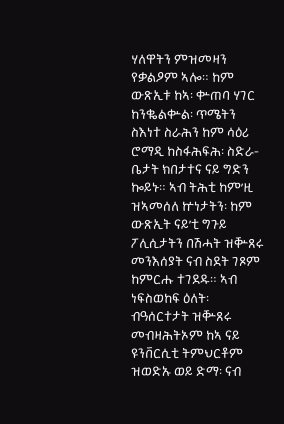ሃለዋትን ምዝመዛን የቃልዖም ኣሎ። ከም ውጽኢቱ ከኣ፡ ቍጠባ ሃገር ከንቈልቍል፡ ጥሜትን ስእነተ ስራሕን ከም ሳዕሪ ሮማዲ ከስፋሕፍሕ፡ ስድራ-ቤታት ክበታተና ናይ ግድን ኰይኑ። ኣብ ትሕቲ ከም’ዚ ዝኣመሰለ ኵነታትን፡ ከም ውጽኢት ናይ’ቲ ግጉይ ፖሊሲታትን በሽሓት ዝቝጸሩ መንእሰያት ናብ ስደት ገጾም ከምርሑ ተገደዱ። ኣብ ነፍስወከፍ ዕለት፡ ብዓሰርተታት ዝቝጸሩ መብዛሕትኦም ከኣ ናይ ዩንቨርሲቲ ትምህርቶም ዝወድኡ ወይ ድማ፡ ናብ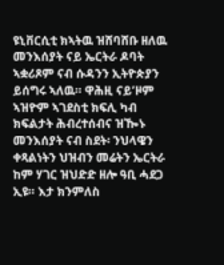ዩኒቨርሲቲ ክኣትዉ ዝሸባሸቡ ዘለዉ መንእሰያት ናይ ኤርትራ ዶባት ኣቋሪጾም ናብ ሱዳንን ኢትዮጵያን ይሰግሩ ኣለዉ። ዋሕዚ ናይ’ዞም ኣዝዮም ኣገደስቲ ክፍሊ ካብ ክፍልታት ሕብረተሰብና ዝዀኑ መንእሰያት ናብ ስደት፡ ንህላዌን ቀጻልነትን ህዝብን መሬትን ኤርትራ ከም ሃገር ዝህድድ ዘሎ ዓቢ ሓደጋ ኢዩ። እታ ክንምለስ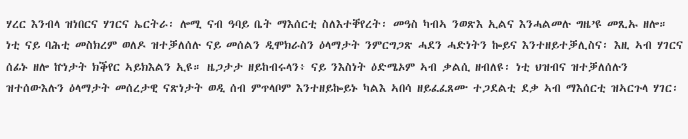ሃረር እንብላ ዝነበርና ሃገርና ኤርትራ፡ ሎሚ ናብ ዓባይ ቤት ማእሰርቲ ስለእተቐየረት፡ መዓስ ካብኣ ንወጽእ ኢልና እንሓልመሉ ግዜ’ዩ መጺኡ ዘሎ። ነቲ ናይ ባሕቲ መስክረም ወለዶ ዝተቓለሰሉ ናይ መሰልን ዲሞክራስን ዕላማታት ንምርግጋጽ ሓደን ሓድነትን ኰይና እንተዘይተቓሊስና፡ እዚ ኣብ ሃገርና ሰፊኑ ዘሎ ኵነታት ክቕየር ኣይክእልን ኢዩ። ዜጋታታ ዘይከብሩላን፥ ናይ ንእስነት ዕድሜኦም ኣብ ቃልሲ ዘብለዩ፡ ነቲ ህዝብና ዝተቓለሰሉን ዝተሰውእሉን ዕላማታት መሰረታዊ ናጽነታት ወዲ ሰብ ምጥላቦም እንተዘይኰይኑ ካልእ ኣበሳ ዘይፈፈጸሙ ተጋደልቲ ደቃ ኣብ ማእሰርቲ ዝኣርጉላ ሃገር፡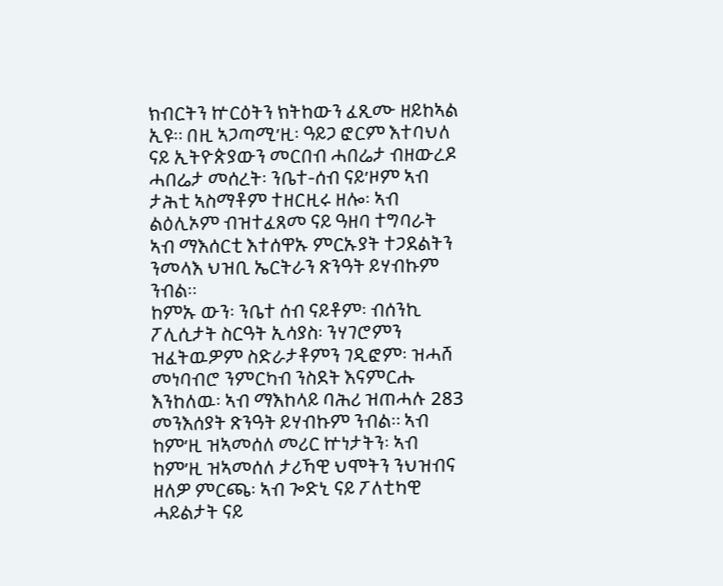ክብርትን ኵርዕትን ክትከውን ፈጺሙ ዘይከኣል ኢዩ። በዚ ኣጋጣሚ’ዚ፡ ዓይጋ ፎርም እተባህለ ናይ ኢትዮጵያውን መርበብ ሓበሬታ ብዘውረዶ ሓበሬታ መሰረት፡ ንቤተ-ሰብ ናይ’ዞም ኣብ ታሕቲ ኣስማቶም ተዘርዚሩ ዘሎ፡ ኣብ ልዕሊኦም ብዝተፈጸመ ናይ ዓዘባ ተግባራት ኣብ ማእሰርቲ እተሰዋኡ ምርኡያት ተጋደልትን ንመላእ ህዝቢ ኤርትራን ጽንዓት ይሃብኩም ንብል።
ከምኡ ውን፡ ንቤተ ሰብ ናይቶም፡ ብሰንኪ ፖሊሲታት ስርዓት ኢሳያስ፡ ንሃገሮምን ዝፈትዉዎም ስድራታቶምን ገዲፎም፡ ዝሓሸ መነባብሮ ንምርካብ ንስደት እናምርሑ እንከለዉ፡ ኣብ ማእከላይ ባሕሪ ዝጠሓሉ 283 መንእሰያት ጽንዓት ይሃብኩም ንብል። ኣብ ከም’ዚ ዝኣመሰለ መሪር ኵነታትን፡ ኣብ ከም’ዚ ዝኣመሰለ ታሪኻዊ ህሞትን ንህዝብና ዘለዎ ምርጫ፡ ኣብ ጐድኒ ናይ ፖለቲካዊ ሓይልታት ናይ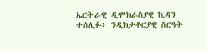ኤርትራዊ ዲሞክራስያዊ ኪዳን ተሰሊፉ፥ ንዲክታቶርያዊ ስርዓት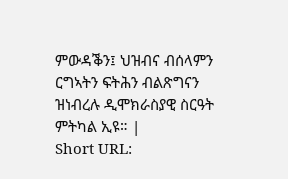ምውዳቕን፤ ህዝብና ብሰላምን ርግኣትን ፍትሕን ብልጽግናን ዝነብረሉ ዲሞክራስያዊ ስርዓት ምትካል ኢዩ። |
Short URL: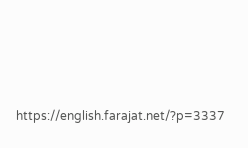https://english.farajat.net/?p=3337